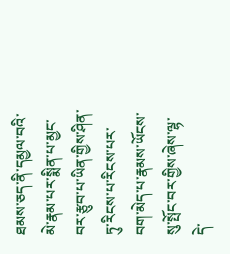ཐམས་ཅད་ནི་དམྱལ་བའི་མེ་རྣམ་པར་སྨིན་པ་མྱང་བར་རྩུབ་པ་ཡིན་གྱིས་ཤིན་ཏུ་རིངས་པ་རིངས་པར་བག་མེད་པ་རྣམས་ཡོངས་སུ་སྤོང་བར་གྱིས་ཞེས་ལྷ་དེ་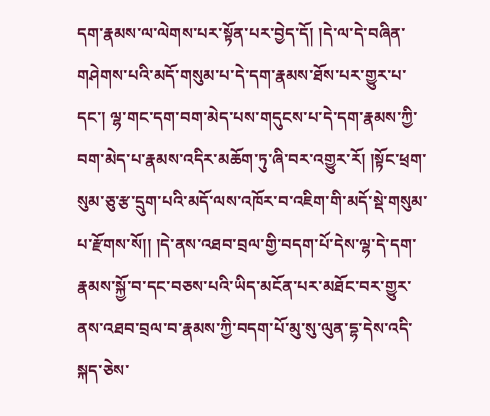དག་རྣམས་ལ་ལེགས་པར་སྟོན་པར་བྱེད་དོ། །དེ་ལ་དེ་བཞིན་གཤེགས་པའི་མདོ་གསུམ་པ་དེ་དག་རྣམས་ཐོས་པར་གྱུར་པ་དང་། ལྷ་གང་དག་བག་མེད་པས་གདུངས་པ་དེ་དག་རྣམས་ཀྱི་བག་མེད་པ་རྣམས་འདིར་མཆོག་ཏུ་ཞི་བར་འགྱུར་རོ། །སྟོང་ཕྲག་སུམ་ཅུ་རྩ་དྲུག་པའི་མདོ་ལས་འཁོར་བ་འཇིག་གི་མདོ་སྡེ་གསུམ་པ་རྫོགས་སོ།། །དེ་ནས་འཐབ་བྲལ་གྱི་བདག་པོ་དེས་ལྷ་དེ་དག་རྣམས་སྐྱོ་བ་དང་བཅས་པའི་ཡིད་མངོན་པར་མཐོང་བར་གྱུར་ནས་འཐབ་བྲལ་བ་རྣམས་ཀྱི་བདག་པོ་མུ་སུ་ལུན་དྷ་དེས་འདི་སྐད་ཅེས་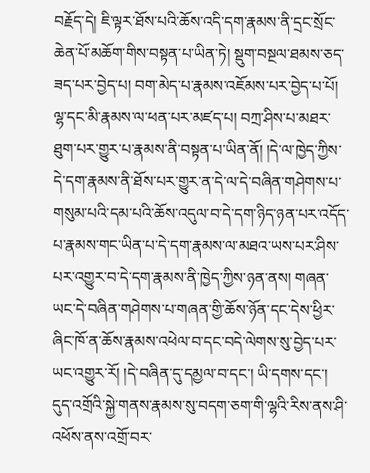བརྗོད་དེ། ཇི་ལྟར་ཐོས་པའི་ཆོས་འདི་དག་རྣམས་ནི་དྲང་སྲོང་ཆེན་པོ་མཆོག་གིས་བསྟན་པ་ཡིན་ཏེ། སྡུག་བསྔལ་ཐམས་ཅད་ཟད་པར་བྱེད་པ། བག་མེད་པ་རྣམས་འཇོམས་པར་བྱེད་པ་པོ། ལྷ་དང་མི་རྣམས་ལ་ཕན་པར་མཛད་པ། བཀྲ་ཤིས་པ་མཐར་ཐུག་པར་གྱུར་པ་རྣམས་ནི་བསྟན་པ་ཡིན་ནོ། །དེ་ལ་ཁྱེད་ཀྱིས་དེ་དག་རྣམས་ནི་ཐོས་པར་གྱུར་ན་དེ་ལ་དེ་བཞིན་གཤེགས་པ་གསུམ་པའི་དམ་པའི་ཆོས་འདུལ་བ་དེ་དག་ཉིད་ཉན་པར་འདོད་པ་རྣམས་གང་ཡིན་པ་དེ་དག་རྣམས་ལ་མཐའ་ཡས་པར་ཤིས་པར་འགྱུར་བ་དེ་དག་རྣམས་ནི་ཁྱེད་ཀྱིས་ཉན་ནས། གཞན་ཡང་དེ་བཞིན་གཤེགས་པ་གཞན་གྱི་ཆོས་ཉོན་དང་དེས་ཕྱིར་ཞིང་ཁོ་ན་ཆོས་རྣམས་འཕེལ་བ་དང་བདེ་ལེགས་སུ་བྱེད་པར་ཡང་འགྱུར་རོ། །དེ་བཞིན་དུ་དམྱལ་བ་དང་། ཡི་དགས་དང་། དུད་འགྲོའི་སྐྱེ་གནས་རྣམས་སུ་བདག་ཅག་གི་ལྷའི་རིས་ནས་ཤི་འཕོས་ནས་འགྲོ་བར་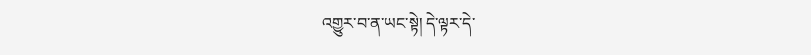འགྱུར་བ་ན་ཡང་སྟེ། དེ་ལྟར་དེ་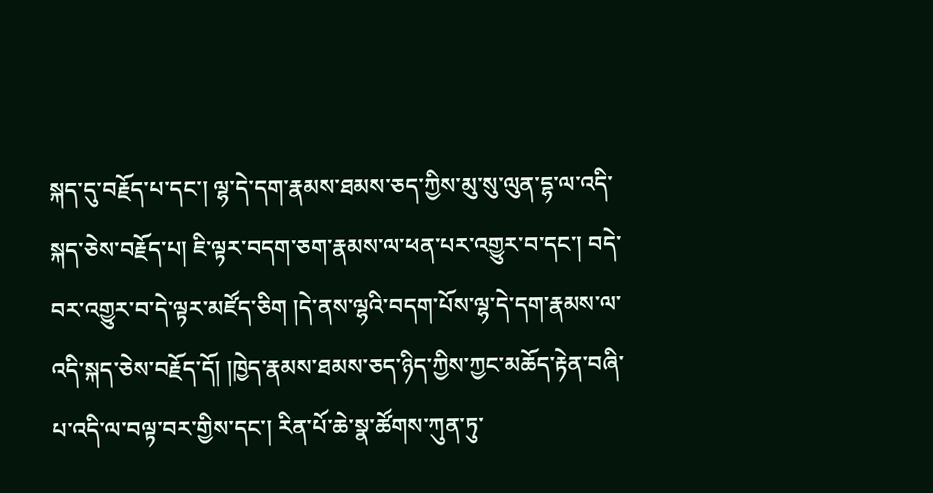སྐད་དུ་བརྗོད་པ་དང་། ལྷ་དེ་དག་རྣམས་ཐམས་ཅད་ཀྱིས་མུ་སུ་ལུན་དྷ་ལ་འདི་སྐད་ཅེས་བརྗོད་པ། ཇི་ལྟར་བདག་ཅག་རྣམས་ལ་ཕན་པར་འགྱུར་བ་དང་། བདེ་བར་འགྱུར་བ་དེ་ལྟར་མཛོད་ཅིག །དེ་ནས་ལྷའི་བདག་པོས་ལྷ་དེ་དག་རྣམས་ལ་འདི་སྐད་ཅེས་བརྗོད་དོ། །ཁྱེད་རྣམས་ཐམས་ཅད་ཉིད་ཀྱིས་ཀྱང་མཆོད་རྟེན་བཞི་པ་འདི་ལ་བལྟ་བར་གྱིས་དང་། རིན་པོ་ཆེ་སྣ་ཚོགས་ཀུན་ཏུ་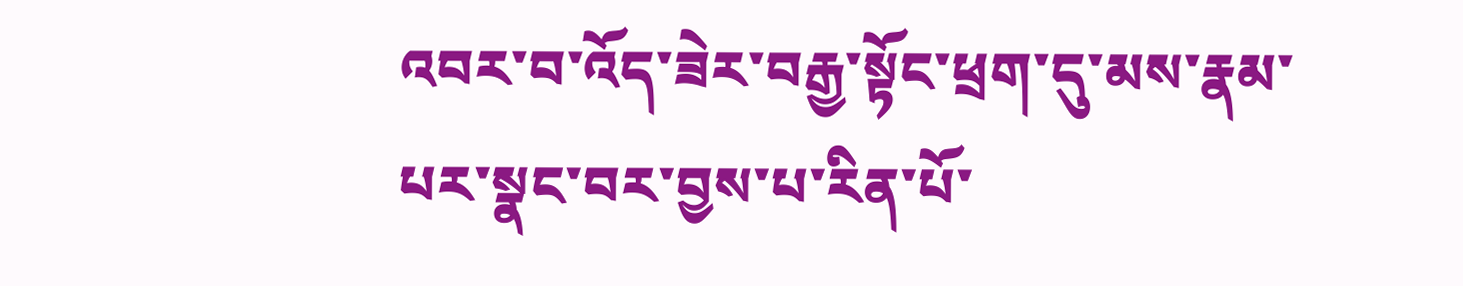འབར་བ་འོད་ཟེར་བརྒྱ་སྟོང་ཕྲག་དུ་མས་རྣམ་པར་སྣང་བར་བྱས་པ་རིན་པོ་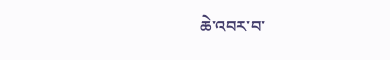ཆེ་འབར་བ་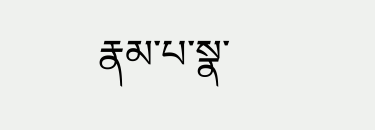རྣམ་པ་སྣ་